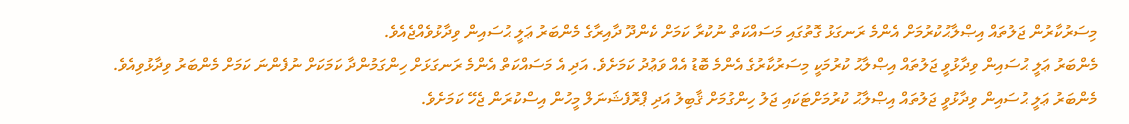މިސަރުކާރުން ޖަލުތައް އިޞްލާޙުކުރުމަށް އެންމެ ރަނގަޅު ގޮތުގައި މަސައްކަތް ނުކުރާ ކަމަށް ކެންދޫ ދާއިރާގެ މެންބަރު ޢަލީ ޙުސައިން ވިދާޅުވެއްޖެއެވެ.
މެންބަރު ޢަލީ ޙުސައިން ވިދާޅުވީ ޖަލުތައް އިޞްލާޙު ކުރުމަކީ މިސަރުކާރުގެ އެންމެ ބޮޑު އެއް ވަޢުދު ކަމަށެވެ. އަދި އެ މަސައްކަތް އެންމެ ރަނގަޅަށް ހިންގަމުންދާ ކަމަކަށް ނުފެންނަ ކަމަށް މެންބަރު ވިދާޅުވިއެވެ.
މެންބަރު ޢަލީ ޙުސައިން ވިދާޅުވީ ޖަލުތައް އިޞްލާޙު ކުރުމަށްޓަކައި ޖަލު ހިންގުމަށް ޤާބިލު އަދި ޕްރޮފެޝަނަލް މީހުން އިސްކުރަން ޖެހޭ ކަމަށެވެ.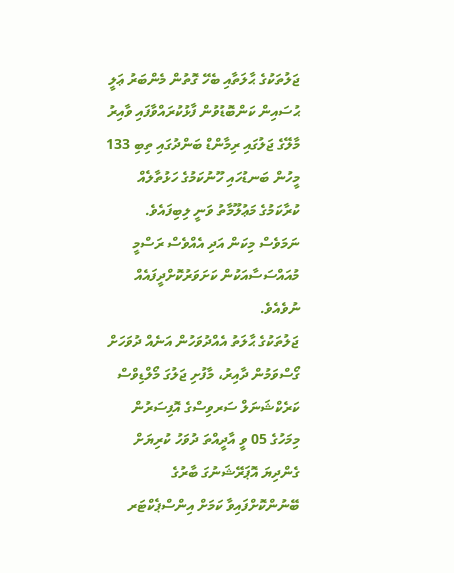ޖަލުތަކުގެ ޙާލަތާއި ބެހޭ ގޮތުން މެންބަރު ޢަލީ ޙުސައިން ކަންބޮޑުވުން ފާޅުކުރައްވާފައި ވާއިރު މާލޭގެ ޖަލުގައި ރިމާންޑް ބަންދުގައި ތިބި 133 މީހުން ބަނޑުހައި ހޫނުކަމުގެ ހަޅުތާލެއް ކުރާކަމުގެ މަޢުލޫމާތު ވަނީ ލިބިފައެވެ. ނަމަވެސް މިކަން އަދި އެއްވެސް ރަސްމީ މުއައްސަސާއަކުން ކަށަވަރުކޮށްދީފައެއް ނުވެއެވެ.
ޖަލުތަކުގެ ޙާލަތު އެއްދުވަހުން އަނެއް ދުވަހަށް ގޯސްވަމުން ދާއިރު، މާފުށި ޖަލުގަ މޯލްޑިވްސް ކަރެކްޝަނަލް ސަރވިސްގެ އޮފިސަރުން މިމަހުގެ 05 ވީ އާދީއްތަ ދުވަހު ކުރިޔަށް ގެންދިޔަ އޮޕަރޭޝަނުގަ ބާރުގެ ބޭނުންކޮށްފައިވާ ކަމަށް އިންސްޕެކްޓަރ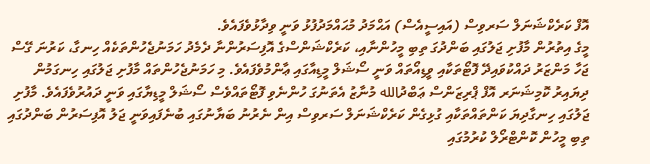އޮފް ކަރެކްޝަނަލް ސަރވިސް (އައިސީއެސް) އަޙްމަދު މުޙައްމަދުފުޅު ވަނީ ވިދާޅުވެފައެވެ.
މީގެ އިތުރުން މާފުށި ޖަލުގައި ބަންދުގަ ތިބި މީހުންނާއި، ކަރެކްޝަންސްގެ އޮފިސަރުންނާ ދެމެދު ހަމަނުޖެހުންތަކެއް ހިނގާ، ކަރުނަ ގޭސް ޖަހާ މަންޒަރު ދައްކުވައިދޭ ފޮޓޯތަކާއި ވީޑިއޯތައް ވަނީ ސޯޝަލް މީޑިއާގައި ޢާންމުވެފައެވެ. މި ހަމަނުޖެހުންތައް މާފުށި ޖަލުގައި ހިނގަމުން ދިޔައިރު ކޮމިޝަނަރ އޮފް ޕްރިޒަންސް ޢަބްދުالله މުނާޒު އެތަނުގަ ހުންނެވި ފޮޓޯތައްވެސް ސޯޝަލް މީޑިޔާގައި ވަނީ ދައުރުވެފައެވެ. މާފުށި ޖަލުގައި ހިނގާދިޔަ ކަންތައްތަކާއި ގުޅިގެން ކަރެކްޝަނަލް ސަރވިސް އިން ނެރުނު ބަޔާނުގައި ބުނެފައިވަނީ ޖަލު އޮފިސަރުން ބަންދުގައި ތިބި މީހުން ކޮންޓްރޯލް ކުރުމުގައި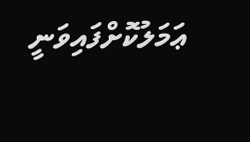ޢަމަލުކޮށްފައިވަނީ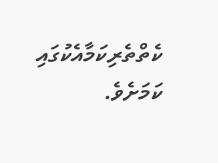ކެތްތެރިކަމާއެކުގައި ކަމަށެވެ.